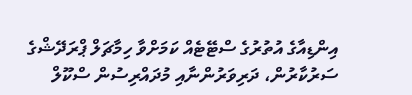އިންޑިއާގެ އުތުރުގެ ސްޓޭޓެއް ކަމަށްވާ ހިމާޗަލް ޕްރަދޭޝްގެ ސަރުކާރުން، ދަރިވަރުންނާއި މުދައްރިސުން ސްކޫލް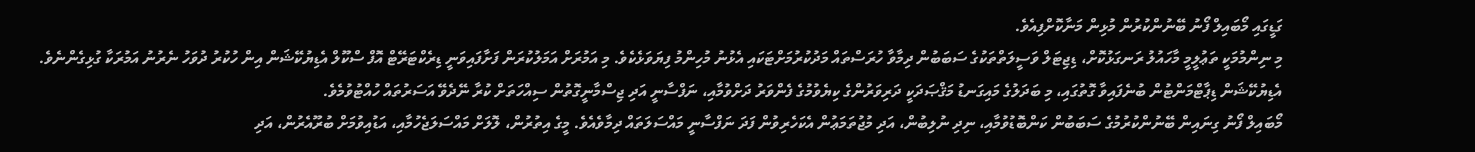ގަޑީގައި މޯބައިލް ފޯނު ބޭނުންކުރުން މުޅިން މަނާކޮށްފިއެވެ.
މި ނިންމުމަކީ ތަޢުލީމީ މާހައުލު ރަނގަޅުކޮށް، ޑިޖިޓަލް ވަސީލަތްތަކުގެ ސަބަބުން ދިމާވާ ހުރަސްތައް މަދުކުރުމަށްޓަކައި އެޅުނު މުހިންމު ފިޔަވަޅެކެވެ. މި އަމުރަށް އަމަލުކުރަން ފަށާފައިވަނީ ޑިރެކްޓަރޭޓް އޮފް ސްކޫލް އެޑިޔުކޭޝަން އިން ހުކުރު ދުވަހު ނެރުނު އަމުރަކާ ގުޅިގެންނެވެ.
އެޑިޔުކޭޝަން ޑިޕާޓްމަންޓުން ބުނެފައިވާ ގޮތުގައި، މި ބަދަލުގެ މައިގަނޑު މަޤްޞަދަކީ ދަރިވަރުންގެ ކިޔެވުމުގެ ފެންވަރު ދަށްވުމާއި، ނަފްސާނީ އަދި ޖިސްމާނީގޮތުން ސިއްހަތަށް ކުރާ ނޭދެވޭ އަސަރުތައް ހުއްޓުވުމެވެ.
މޯބައިލް ފޯނު ގިނައިން ބޭނުންކުރުމުގެ ސަބަބުން ކަންބޮޑުވުމާއި، ނިދި ނުލިބުން، އަދި މުޖުތަމަޢުން އެކަހެރިވުން ފަދަ ނަފްސާނީ މައްސަލަތައް ދިމާވެއެވެ. މީގެ އިތުރުން، ލޮލަށް މައްސަލަޖެހުމާއި، އަޑުއިވުމަށް ބުރޫއެރުން، އަދި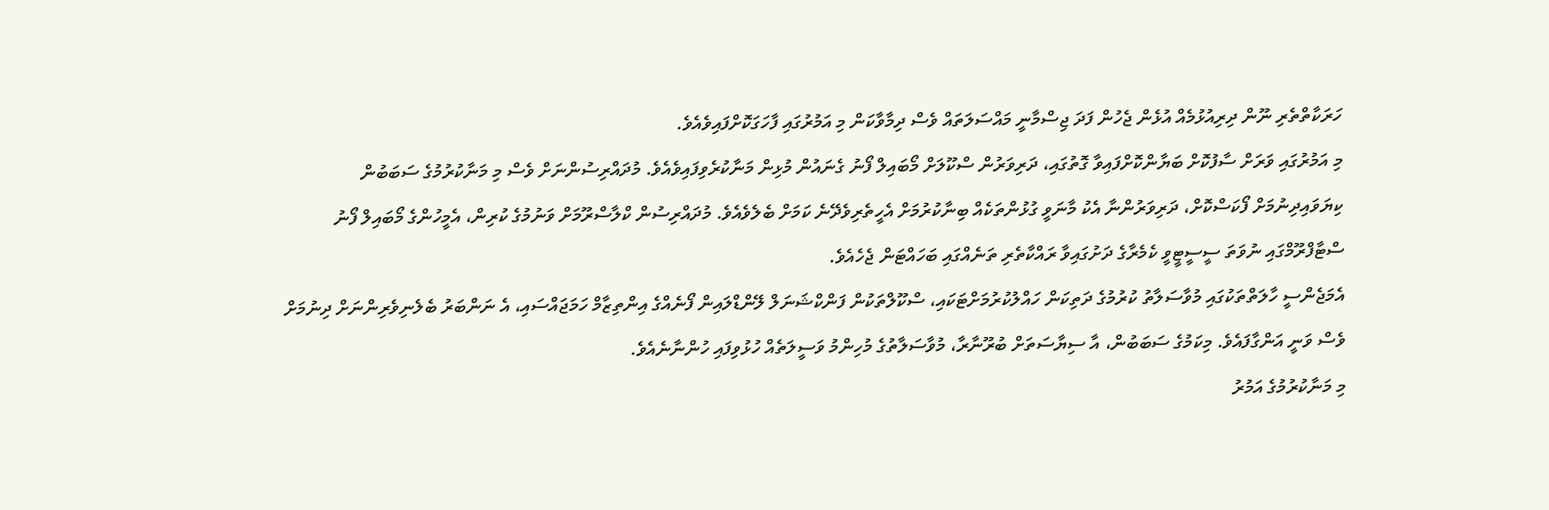ހަރަކާތްތެރި ނޫން ދިރިއުޅުމެއް އުޅެން ޖެހުން ފަދަ ޖިސްމާނީ މައްސަލަތައް ވެސް ދިމާވާކަން މި އަމުރުގައި ފާހަގަކޮށްފައިވެއެވެ.
މި އަމުރުގައި ވަރަށް ސާފުކޮށް ބަޔާންކޮށްފައިވާ ގޮތުގައި، ދަރިވަރުން ސްކޫލަށް މޯބައިލް ފޯނު ގެނައުން މުޅިން މަނާކުރެވިފައިވެއެވެ. މުދައްރިސުންނަށް ވެސް މި މަނާކުރުމުގެ ސަބަބުން ކިޔަވައިދިނުމަށް ފޯކަސްކޮށް، ދަރިވަރުންނާ އެކު މާނަވީ ގުޅުންތަކެއް ބިނާކުރުމަށް އެހީތެރިވެދޭނެ ކަމަށް ބެލެވެއެވެ. މުދައްރިސުން ކްލާސްރޫމަށް ވަނުމުގެ ކުރިން، އެމީހުންގެ މޯބައިލް ފޯނު ސްޓާފްރޫމްގައި ނުވަތަ ސީސީޓީވީ ކެމެރާގެ ދަށުގައިވާ ރައްކާތެރި ތަނެއްގައި ބަހައްޓަން ޖެހެއެވެ.
އެމަޖެންސީ ހާލަތްތަކުގައި މުވާސަލާތު ކުރުމުގެ ދަތިކަން ހައްލުކުރުމަށްޓަކައި، ސްކޫލްތަކުން ފަންކްޝަނަލް ލޭންޑްލައިން ފޯނެއްގެ އިންތިޒާމް ހަމަޖައްސައި، އެ ނަންބަރު ބެލެނިވެރިންނަށް ދިނުމަށް ވެސް ވަނީ އަންގާފައެވެ. މިކަމުގެ ސަބަބުން، އާ ސިޔާސަތަށް ބުރޫނާރާ، މުވާސަލާތުގެ މުހިންމު ވަސީލަތެއް ހުޅުވިފައި ހުންނާނެއެވެ.
މި މަނާކުރުމުގެ އަމުރު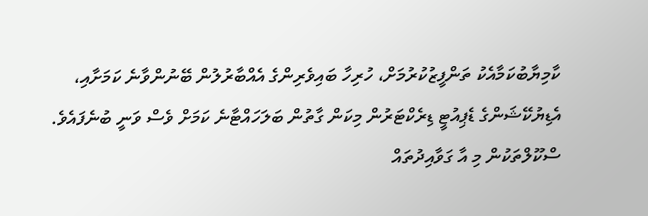ކާމިޔާބުކަމާއެކު ތަންފީޒުކުރުމަށް، ހުރިހާ ބައިވެރިންގެ އެއްބާރުލުން ބޭނުންވާނެ ކަމަށާއި، އެޑިޔުކޭޝަންގެ ޑެޕިއުޓީ ޑިރެކްޓަރުން މިކަން ގާތުން ބަލަހައްޓާނެ ކަމަށް ވެސް ވަނީ ބުނެފައެވެ.
ސްކޫލްތަކުން މި އާ ގަވާއިދުތައް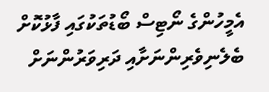އެމީހުންގެ ނޯޓިސް ބޯޑުތަކުގައި ފާޅުކޮށް ބެލެނިވެރިންނަށާއި ދަރިވަރުންނަށް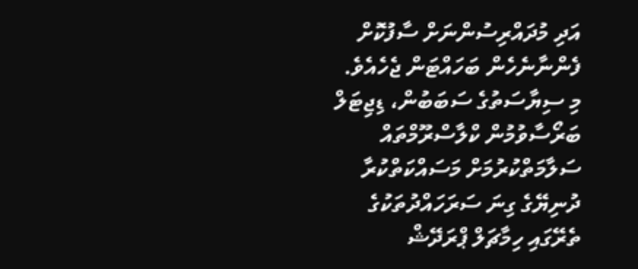އަދި މުދައްރިސުންނަށް ސާފުކޮށް ފެންނާނެހެން ބަހައްޓަން ޖެހެއެވެ.
މި ސިޔާސަތުގެ ސަބަބުން، ޑިޖިޓަލް ބަރޯސާވުމުން ކްލާސްރޫމްތައް ސަލާމަތްކުރުމަށް މަސައްކަތްކުރާ ދުނިޔޭގެ ގިނަ ސަރަހައްދުތަކުގެ ތެރޭގައި ހިމާޗަލް ޕްރަދޭޝް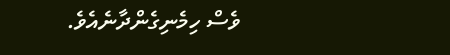ވެސް ހިމެނިގެންދާނެއެވެ.